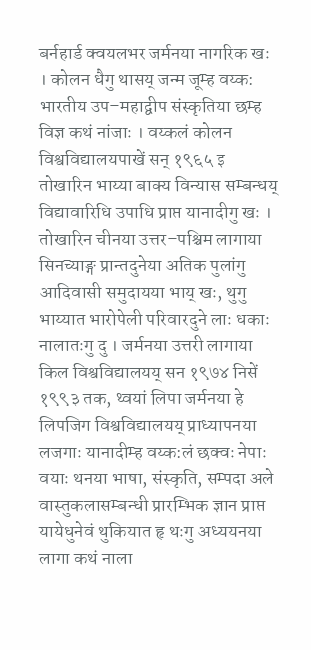बर्नहार्ड क्वयलभर जर्मनया नागरिक खः । कोलन धैगु थासय् जन्म जूम्ह वय्क: भारतीय उप–महाद्वीप संस्कृतिया छम्ह विज्ञ कथं नांजाः । वय्कलं कोलन विश्वविद्यालयपाखें सन् १९६५ इ तोखारिन भाय्या बाक्य विन्यास सम्बन्धय् विद्यावारिधि उपाधि प्राप्त यानादीगु खः । तोखारिन चीनया उत्तर–पश्चिम लागाया सिनच्याङ्ग प्रान्तदुनेया अतिक पुलांगु आदिवासी समुदायया भाय् खः, थुगु भाय्यात भारोपेली परिवारदुने लाः धकाः नालातःगु दु । जर्मनया उत्तरी लागाया किल विश्वविद्यालयय् सन १९७४ निसें १९९३ तक, थ्वयां लिपा जर्मनया हे लिपजिग विश्वविद्यालयय् प्राध्यापनया लजगाः यानादीम्ह वय्क:लं छक्वः नेपाः वयाः थनया भाषा, संस्कृति, सम्पदा अले वास्तुकलासम्बन्धी प्रारम्भिक ज्ञान प्राप्त यायेधुनेवं थुकियात हृ थःगु अध्ययनया लागा कथं नाला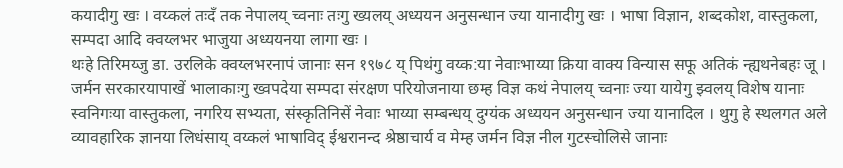कयादीगु खः । वय्कलं तःदँ तक नेपालय् च्वनाः तःगु ख्यलय् अध्ययन अनुसन्धान ज्या यानादीगु खः । भाषा विज्ञान, शब्दकोश, वास्तुकला, सम्पदा आदि क्वय्लभर भाजुया अध्ययनया लागा खः ।
थःहे तिरिमय्जु डा. उरलिके क्वय्लभरनापं जानाः सन १९७८ य् पिथंगु वय्क:या नेवाःभाय्या क्रिया वाक्य विन्यास सफू अतिकं न्ह्यथनेबहः जू । जर्मन सरकारयापाखें भालाकाःगु ख्वपदेया सम्पदा संरक्षण परियोजनाया छम्ह विज्ञ कथं नेपालय् च्वनाः ज्या यायेगु झ्वलय् विशेष यानाः स्वनिगःया वास्तुकला, नगरिय सभ्यता, संस्कृतिनिसें नेवाः भाय्या सम्बन्धय् दुग्यंक अध्ययन अनुसन्धान ज्या यानादिल । थुगु हे स्थलगत अले व्यावहारिक ज्ञानया लिधंसाय् वय्कलं भाषाविद् ईश्वरानन्द श्रेष्ठाचार्य व मेम्ह जर्मन विज्ञ नील गुटस्चोलिसे जानाः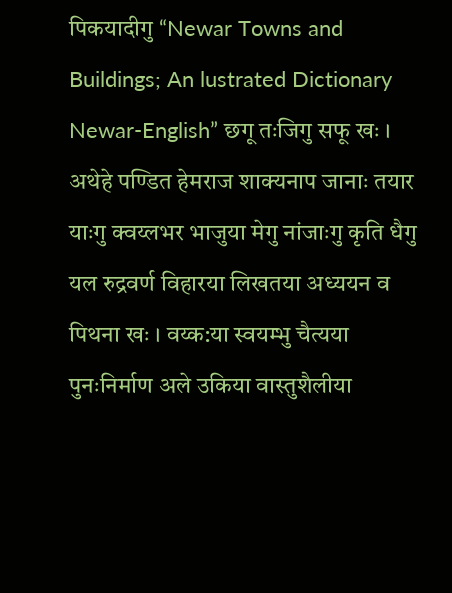पिकयादीगु “Newar Towns and Buildings; An lustrated Dictionary Newar-English” छगू तःजिगु सफू खः । अथेहे पण्डित हेमराज शाक्यनाप जानाः तयार याःगु क्वय्लभर भाजुया मेगु नांजाःगु कृति धैगु यल रुद्रवर्ण विहारया लिखतया अध्ययन व पिथना खः । वय्क:या स्वयम्भु चैत्यया पुनःनिर्माण अले उकिया वास्तुशैलीया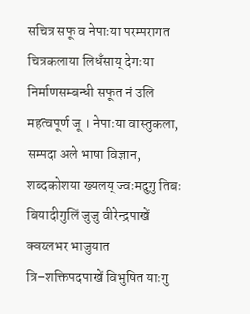सचित्र सफू व नेपाःया परम्परागत चित्रकलाया लिधँसाय् देगःया निर्माणसम्बन्धी सफूत नं उलि महत्वपूर्ण जू । नेपाःया वास्तुकला, सम्पदा अले भाषा विज्ञान, शब्दकोशया ख्यलय् ज्वःमदुगु तिबः बियादीगुलिं जुजु वीरेन्द्रपाखें क्वय्लभर भाजुयात त्रि–शक्तिपदपाखें विभुषित याःगु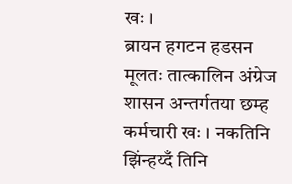खः ।
ब्रायन हगटन हडसन मूलतः तात्कालिन अंग्रेज शासन अन्तर्गतया छम्ह कर्मचारी खः । नकतिनि झिंन्हय्दँ तिनि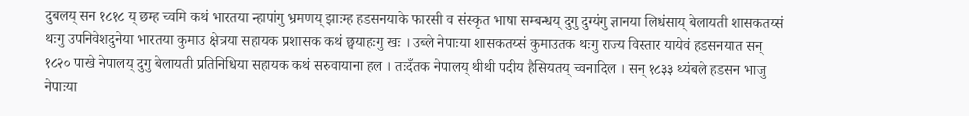दुबलय् सन १८१८ य् छम्ह च्वमि कथं भारतया न्हापांगु भ्रमणय् झाःम्ह हडसनयाके फारसी व संस्कृत भाषा सम्बन्धय् दुगु दुग्यंगु ज्ञानया लिधंसाय् बेलायती शासकतय्सं थःगु उपनिवेशदुनेया भारतया कुमाउ क्षेत्रया सहायक प्रशासक कथं छ्वयाहःगु खः । उब्ले नेपाःया शासकतय्सं कुमाउतक थःगु राज्य विस्तार यायेवं हडसनयात सन् १८२० पाखे नेपालय् दुगु बेलायती प्रतिनिधिया सहायक कथं सरुवायाना हल । तःदँतक नेपालय् थीथी पदीय हैसियतय् च्वनादिल । सन् १८३३ थ्यंबले हडसन भाजु नेपाःया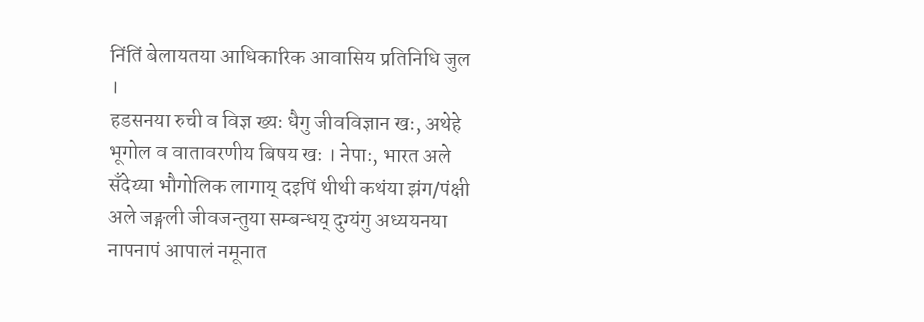निंतिं बेलायतया आधिकारिक आवासिय प्रतिनिधि जुल ।
हडसनया रुची व विज्ञ ख्यः धैगु जीवविज्ञान खः, अथेहे भूगोल व वातावरणीय बिषय खः । नेपाः, भारत अले सँदेय्या भौगोलिक लागाय् दइपिं थीथी कथंया झंग/पंक्षी अले जङ्गली जीवजन्तुया सम्बन्धय् दुग्यंगु अध्ययनया नापनापं आपालं नमूनात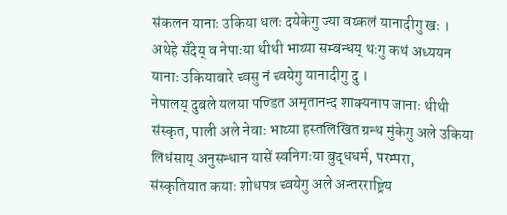संकलन यानाः उकिया धलः दयेकेगु ज्या वय्कलं यानादीगु खः । अथेहे सँदेय् व नेपाःया थीथी भाय्या सम्बन्धय् थःगु कथं अध्ययन यानाः उकियाबारे च्वसु नं च्वयेगु यानादीगु दु ।
नेपालय् दुबले यलया पण्डित अमृतानन्द शाक्यनाप जानाः थीथी संस्कृत, पाली अले नेवाः भाय्या हस्तलिखित ग्रन्थ मुंकेगु अले उकिया लिधंसाय् अनुसन्धान यासें स्वनिगःया बुद्धधर्म, परम्परा, संस्कृतियात कयाः शोधपत्र च्वयेगु अले अन्तरराष्ट्रिय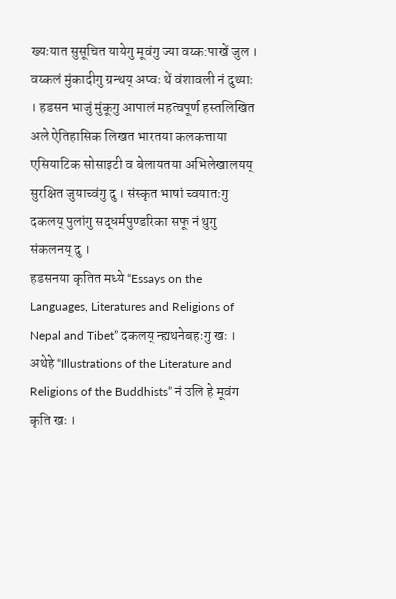ख्यःयात सुसूचित यायेगु मूवंगु ज्या वय्क:पाखें जुल । वय्कलं मुंकादीगु ग्रन्थय् अप्वः थें वंशावली नं दुथ्याः । हडसन भाजुं मुंकूगु आपालं महत्वपूर्ण हस्तलिखित अले ऐतिहासिक लिखत भारतया कलकत्ताया एसियाटिक सोसाइटी व बेलायतया अभिलेखालयय् सुरक्षित जुयाच्वंगु दु । संस्कृत भाषां च्वयातःगु दकलय् पुलांगु सद्धर्मपुण्डरिका सफू नं थुगु संकलनय् दु ।
हडसनया कृतित मध्ये “Essays on the Languages, Literatures and Religions of Nepal and Tibet” दकलय् न्ह्यथनेबहःगु खः । अथेहे “Illustrations of the Literature and Religions of the Buddhists” नं उलि हे मूवंग कृति खः ।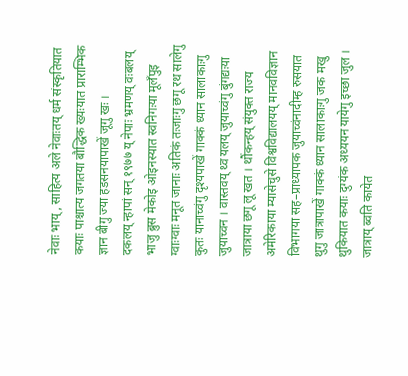नेवाः भाय्, साहित्य अले नेवाःतय् धर्म संस्कृतियात कयाः पाश्चात्य जगतया बौद्धिक ख्यःयात प्राराम्भिक ज्ञान बीगु ज्या हडसनयापाखें जूगु खः ।
दकलय् न्हापां सन् १९७७ य् नेपाः भ्रमणय् वःबलय् भाजु ब्रुस मेकोइ ओइनस्यात स्वनिगःया मूलँपुइ ग्वाःग्वाः मनूत जानाः अतिकं तःजाःगु छगू रथ सालेगु कुतः यानाच्वंगु दृश्यपाखें गाक्कं ध्यान सालाकाःगु जुयाच्वन । वास्तवय् थ्व यलय् जुयाच्वंगु बुंगद्यःया जात्राया छगू लू खत । थौंकन्हय् संयुक्त राज्य अमेरिकाया म्यासेचुसे विश्वविद्यालयय् मानवविज्ञान विभागया सह–प्राध्यापक जुयाच्वंनादीम्ह रुसयात थुगु जात्रापाखें गाक्कं ध्यान सालाकाःगु जक मखु थुकियात कयाः दुग्यंक अध्ययन यायेगु इच्छा जुल ।
जात्राय् ब्वति कायेत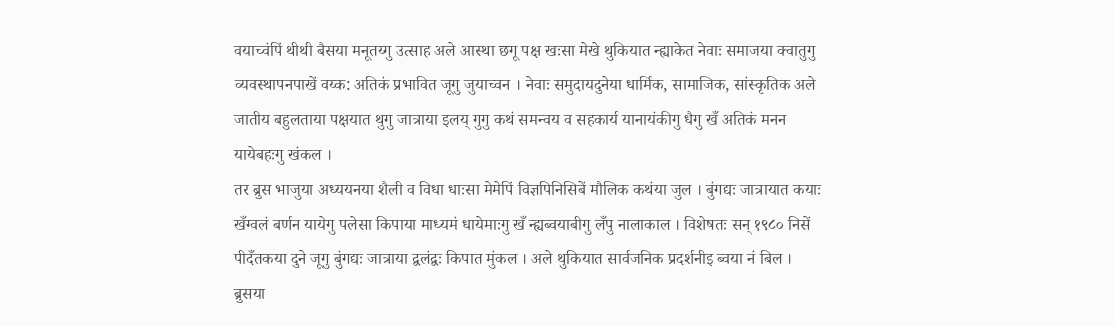वयाच्वंपिं थीथी बैसया मनूतय्गु उत्साह अले आस्था छगू पक्ष खःसा मेखे थुकियात न्ह्याकेत नेवाः समाजया क्वातुगु व्यवस्थापनपाखें वय्क: अतिकं प्रभावित जूगु जुयाच्वन । नेवाः समुदायदुनेया धार्मिक, सामाजिक, सांस्कृतिक अले जातीय बहुलताया पक्षयात थुगु जात्राया इलय् गुगु कथं समन्वय व सहकार्य यानायंकीगु धैगु खँ अतिकं मनन यायेबहःगु खंकल ।
तर ब्रुस भाजुया अध्ययनया शैली व विधा धाःसा मेमेपिं विज्ञपिनिसिबें मौलिक कथंया जुल । बुंगद्यः जात्रायात कयाः खँग्वलं बर्णन यायेगु पलेसा किपाया माध्यमं धायेमाःगु खँ न्ह्यब्वयाबीगु लँपु नालाकाल । विशेषतः सन् १९८० निसें पीदँतकया दुने जूगु बुंगद्यः जात्राया द्वलंद्वः किपात मुंकल । अले थुकियात सार्वजनिक प्रदर्शनीइ ब्वया नं बिल ।
ब्रुसया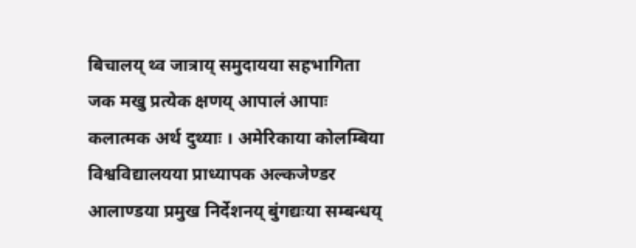बिचालय् थ्व जात्राय् समुदायया सहभागिता जक मखु प्रत्येक क्षणय् आपालं आपाः कलात्मक अर्थ दुथ्याः । अमेरिकाया कोलम्बिया विश्वविद्यालयया प्राध्यापक अल्कजेण्डर आलाण्डया प्रमुख निर्देशनय् बुंगद्यःया सम्बन्धय्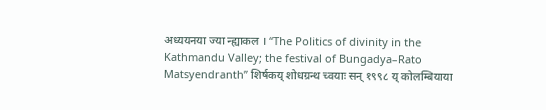अध्ययनया ज्या न्ह्याकल । “The Politics of divinity in the Kathmandu Valley; the festival of Bungadya–Rato Matsyendranth” शिर्षकय् शोधग्रन्थ च्वयाः सन् १९९८ य् कोलम्बियाया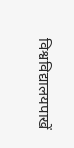विश्वविद्यालयपाखें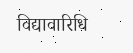विद्यावारिधि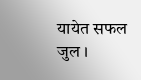यायेत सफल जुल ।